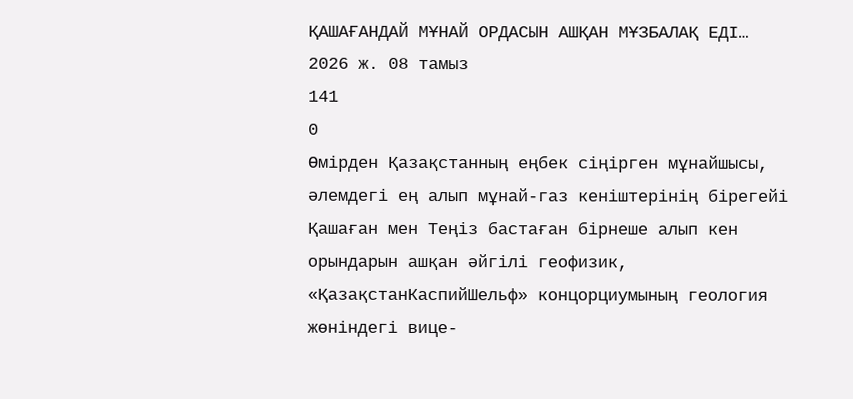ҚАШАҒАНДАЙ МҰНАЙ ОРДАСЫН АШҚАН МҰЗБАЛАҚ ЕДІ…
2026 ж. 08 тамыз
141
0
Өмірден Қазақстанның еңбек сіңірген мұнайшысы, әлемдегі ең алып мұнай-газ кеніштерінің бірегейі Қашаған мен Теңіз бастаған бірнеше алып кен орындарын ашқан әйгілі геофизик, «ҚазақстанКаспийШельф» концорциумының геология жөніндегі вице-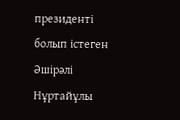президенті болып істеген Әшірәлі Нұртайұлы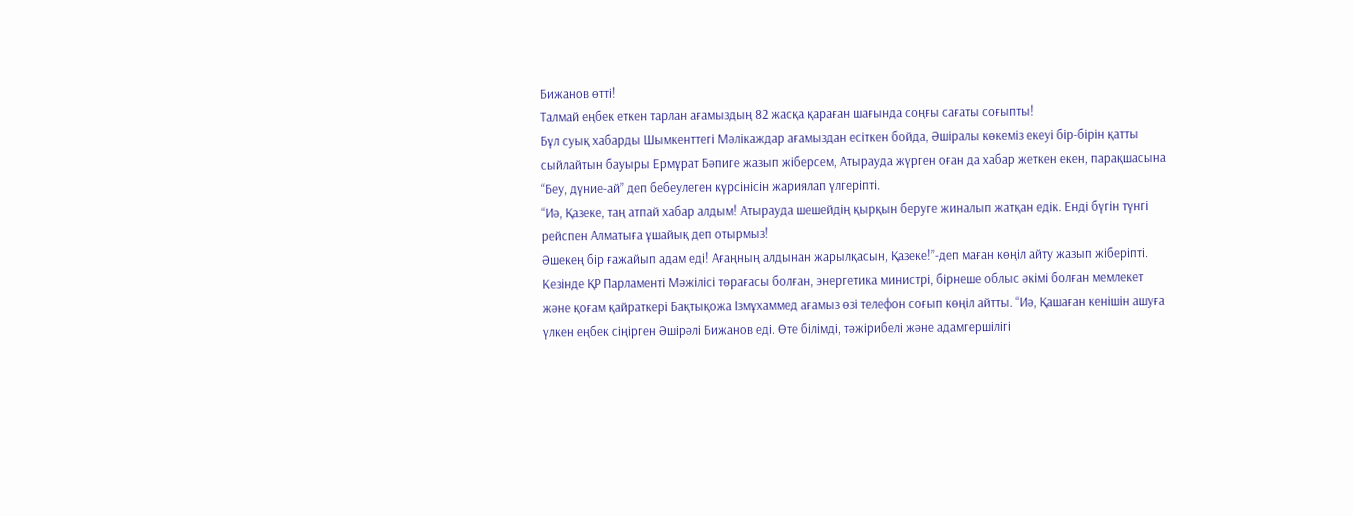Бижанов өтті!
Талмай еңбек еткен тарлан ағамыздың 82 жасқа қараған шағында соңғы сағаты соғыпты!
Бұл суық хабарды Шымкенттегі Мәлікаждар ағамыздан есіткен бойда, Әшіралы көкеміз екеуі бір-бірін қатты сыйлайтын бауыры Ермұрат Бәпиге жазып жіберсем, Атырауда жүрген оған да хабар жеткен екен, парақшасына “Беу, дүние-ай” деп бебеулеген күрсінісін жариялап үлгеріпті.
“Иә, Қазеке, таң атпай хабар алдым! Атырауда шешейдің қырқын беруге жиналып жатқан едік. Енді бүгін түнгі рейспен Алматыға ұшайық деп отырмыз!
Әшекең бір ғажайып адам еді! Ағаңның алдынан жарылқасын, Қазеке!”-деп маған көңіл айту жазып жіберіпті.
Кезінде ҚР Парламенті Мәжілісі төрағасы болған, энергетика министрі, бірнеше облыс әкімі болған мемлекет және қоғам қайраткері Бақтықожа Ізмұхаммед ағамыз өзі телефон соғып көңіл айтты. “Иә, Қашаған кенішін ашуға үлкен еңбек сіңірген Әшірәлі Бижанов еді. Өте білімді, тәжірибелі және адамгершілігі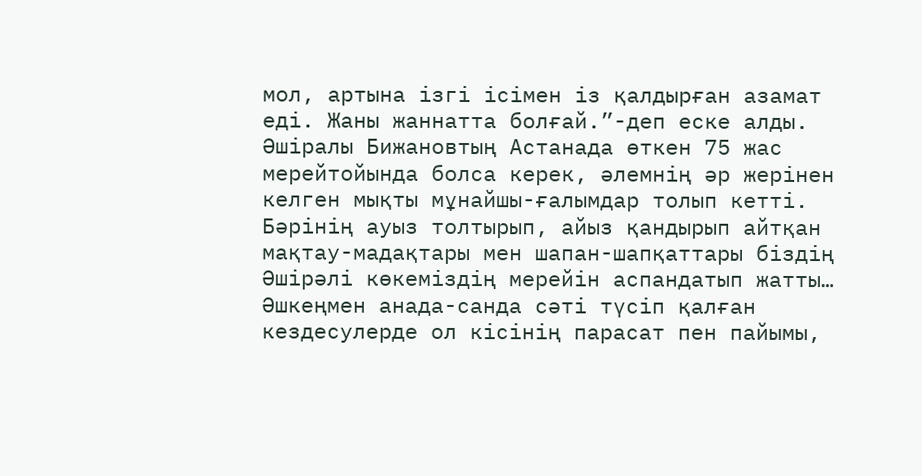мол, артына ізгі ісімен із қалдырған азамат еді. Жаны жаннатта болғай.”-деп еске алды.
Әшіралы Бижановтың Астанада өткен 75 жас мерейтойында болса керек, әлемнің әр жерінен келген мықты мұнайшы-ғалымдар толып кетті. Бәрінің ауыз толтырып, айыз қандырып айтқан мақтау-мадақтары мен шапан-шапқаттары біздің Әшірәлі көкеміздің мерейін аспандатып жатты…
Әшкеңмен анада-санда сәті түсіп қалған кездесулерде ол кісінің парасат пен пайымы,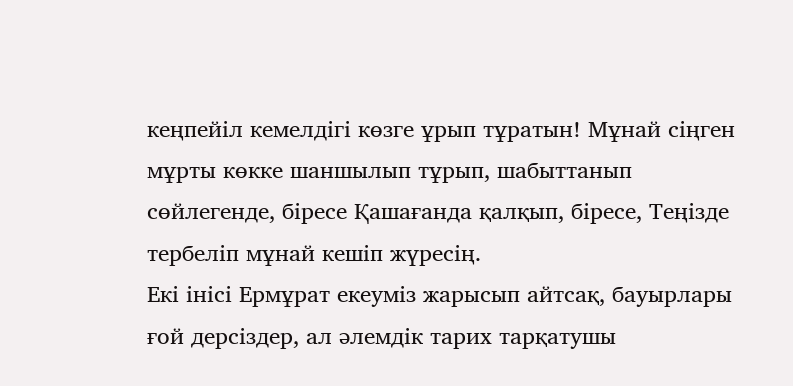кеңпейіл кемелдігі көзге ұрып тұратын! Мұнай сіңген мұрты көкке шаншылып тұрып, шабыттанып сөйлегенде, біресе Қашағанда қалқып, біресе, Теңізде тербеліп мұнай кешіп жүресің.
Екі інісі Ермұрат екеуміз жарысып айтсақ, бауырлары ғой дерсіздер, ал әлемдік тарих тарқатушы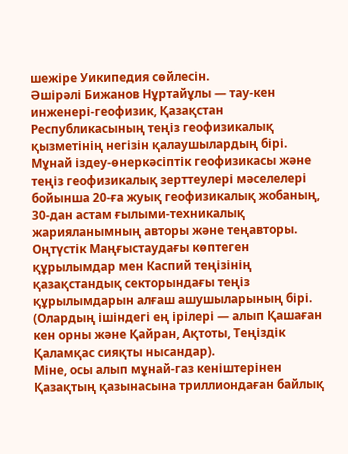шежіре Уикипедия сөйлесін.
Әшірәлі Бижанов Нұртайұлы — тау-кен инженері-геофизик, Қазақстан Республикасының теңіз геофизикалық қызметінің негізін қалаушылардың бірі. Мұнай іздеу-өнеркәсіптік геофизикасы және теңіз геофизикалық зерттеулері мәселелері бойынша 20-ға жуық геофизикалық жобаның, 30-дан астам ғылыми-техникалық жарияланымның авторы және теңавторы. Оңтүстік Маңғыстаудағы көптеген құрылымдар мен Каспий теңізінің қазақстандық секторындағы теңіз құрылымдарын алғаш ашушыларының бірі. (Олардың ішіндегі ең ірілері — алып Қашаған кен орны және Қайран, Ақтоты, Теңіздік Қаламқас сияқты нысандар).
Міне, осы алып мұнай-газ кеніштерінен Қазақтың қазынасына триллиондаған байлық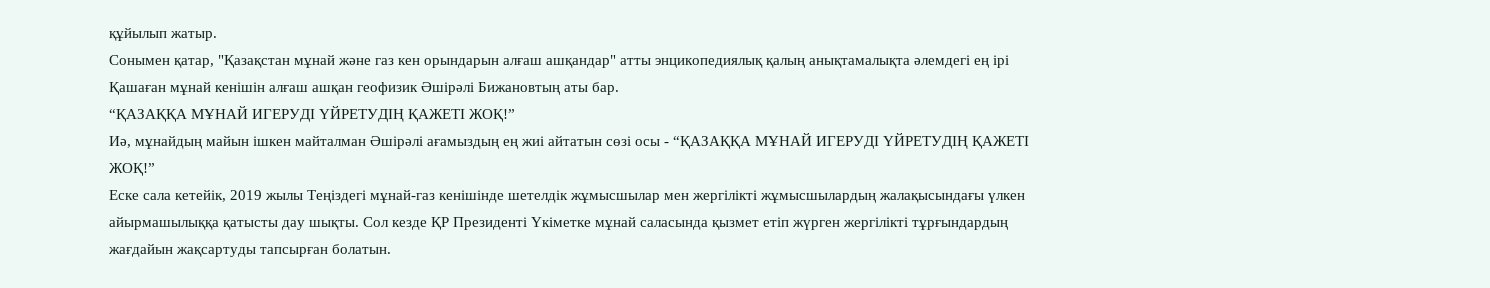құйылып жатыр.
Сонымен қатар, "Қазақстан мұнай және газ кен орындарын алғаш ашқандар" атты энцикопедиялық қалың анықтамалықта әлемдегі ең ірі Қашаған мұнай кенішін алғаш ашқан геофизик Әшірәлі Бижановтың аты бар.
“ҚАЗАҚҚА МҰНАЙ ИГЕРУДІ ҮЙРЕТУДІҢ ҚАЖЕТІ ЖОҚ!”
Иә, мұнайдың майын ішкен майталман Әшірәлі ағамыздың ең жиі айтатын сөзі осы - “ҚАЗАҚҚА МҰНАЙ ИГЕРУДІ ҮЙРЕТУДІҢ ҚАЖЕТІ ЖОҚ!”
Еске сала кетейік, 2019 жылы Теңіздегі мұнай-газ кенішінде шетелдік жұмысшылар мен жергілікті жұмысшылардың жалақысындағы үлкен айырмашылыққа қатысты дау шықты. Сол кезде ҚР Президенті Үкіметке мұнай саласында қызмет етіп жүрген жергілікті тұрғындардың жағдайын жақсартуды тапсырған болатын.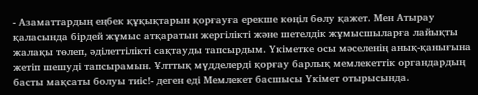- Азаматтардың еңбек құқықтарын қорғауға ерекше көңіл бөлу қажет. Мен Атырау қаласында бірдей жұмыс атқаратын жергілікті және шетелдік жұмысшыларға лайықты жалақы төлеп, әділеттілікті сақтауды тапсырдым. Үкіметке осы мәселенің анық-қанығына жетіп шешуді тапсырамын. Ұлттық мүдделерді қорғау барлық мемлекеттік органдардың басты мақсаты болуы тиіс!- деген еді Мемлекет басшысы Үкімет отырысында.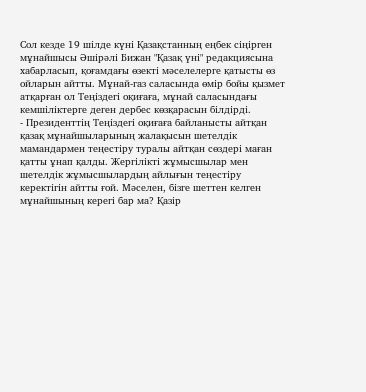Сол кезде 19 шілде күні Қазақстанның еңбек сіңірген мұнайшысы Әшірәлі Бижан "Қазақ үні" редакциясына хабарласып, қоғамдағы өзекті мәселелерге қатысты өз ойларын айтты. Мұнай-газ саласында өмір бойы қызмет атқарған ол Теңіздегі оқиғаға, мұнай саласындағы кемшіліктерге деген дербес көзқарасын білдірді.
- Президенттің Теңіздегі оқиғаға байланысты айтқан қазақ мұнайшыларының жалақысын шетелдік мамандармен теңестіру туралы айтқан сөздері маған қатты ұнап қалды. Жергілікті жұмысшылар мен шетелдік жұмысшылардың айлығын теңестіру керектігін айтты ғой. Мәселен, бізге шеттен келген мұнайшының керегі бар ма? Қазір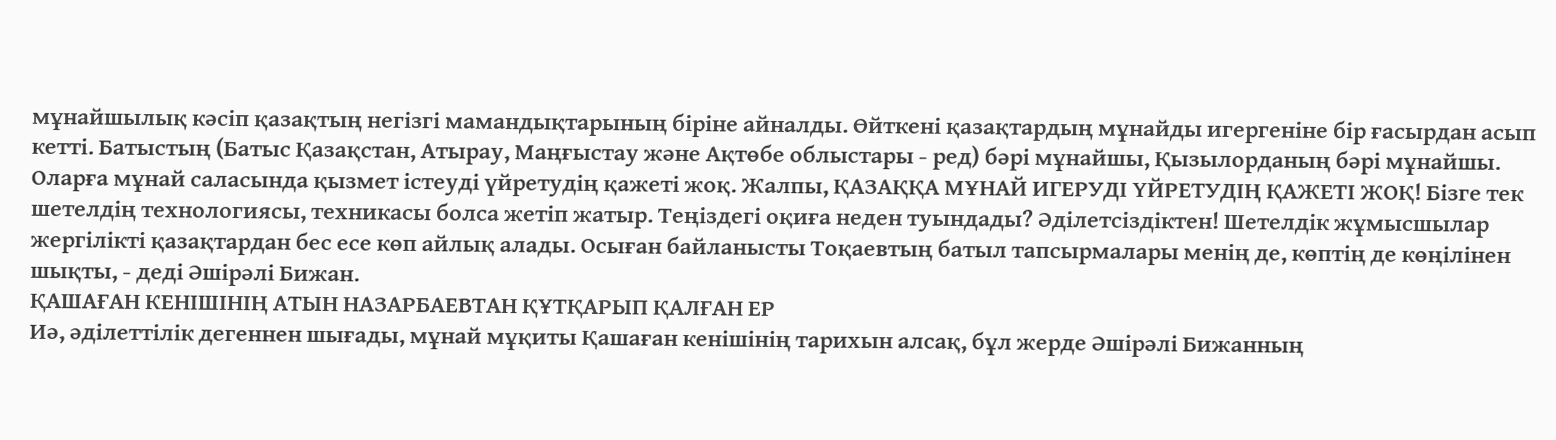мұнайшылық кәсіп қазақтың негізгі мамандықтарының біріне айналды. Өйткені қазақтардың мұнайды игергеніне бір ғасырдан асып кетті. Батыстың (Батыс Қазақстан, Атырау, Маңғыстау және Ақтөбе облыстары - ред) бәрі мұнайшы, Қызылорданың бәрі мұнайшы. Оларға мұнай саласында қызмет істеуді үйретудің қажеті жоқ. Жалпы, ҚАЗАҚҚА МҰНАЙ ИГЕРУДІ ҮЙРЕТУДІҢ ҚАЖЕТІ ЖОҚ! Бізге тек шетелдің технологиясы, техникасы болса жетіп жатыр. Теңіздегі оқиға неден туындады? Әділетсіздіктен! Шетелдік жұмысшылар жергілікті қазақтардан бес есе көп айлық алады. Осыған байланысты Тоқаевтың батыл тапсырмалары менің де, көптің де көңілінен шықты, - деді Әшірәлі Бижан.
ҚАШАҒАН КЕНІШІНІҢ АТЫН НАЗАРБАЕВТАН ҚҰТҚАРЫП ҚАЛҒАН ЕР
Иә, әділеттілік дегеннен шығады, мұнай мұқиты Қашаған кенішінің тарихын алсақ, бұл жерде Әшірәлі Бижанның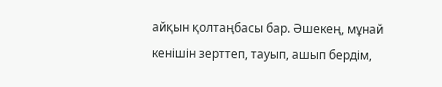айқын қолтаңбасы бар. Әшекең, мұнай кенішін зерттеп, тауып, ашып бердім,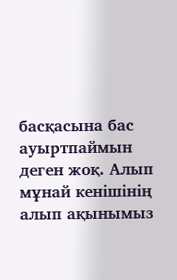басқасына бас ауыртпаймын деген жоқ. Алып мұнай кенішінің алып ақынымыз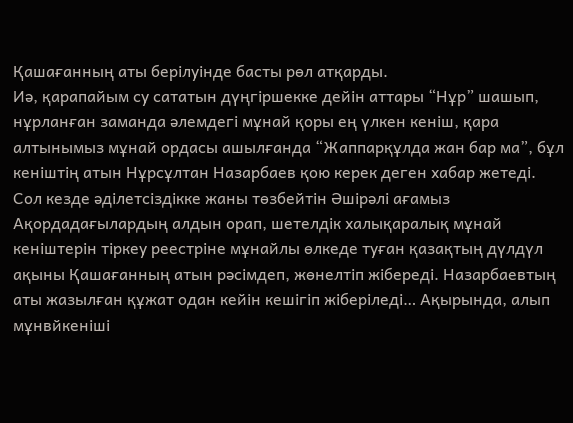Қашағанның аты берілуінде басты рөл атқарды.
Иә, қарапайым су сататын дүңгіршекке дейін аттары “Нұр” шашып, нұрланған заманда әлемдегі мұнай қоры ең үлкен кеніш, қара алтынымыз мұнай ордасы ашылғанда “Жаппарқұлда жан бар ма”, бұл кеніштің атын Нұрсұлтан Назарбаев қою керек деген хабар жетеді. Сол кезде әділетсіздікке жаны төзбейтін Әшірәлі ағамыз Ақордадағылардың алдын орап, шетелдік халықаралық мұнай кеніштерін тіркеу реестріне мұнайлы өлкеде туған қазақтың дүлдүл ақыны Қашағанның атын рәсімдеп, жөнелтіп жібереді. Назарбаевтың аты жазылған құжат одан кейін кешігіп жіберіледі… Ақырында, алып мұнвйкеніші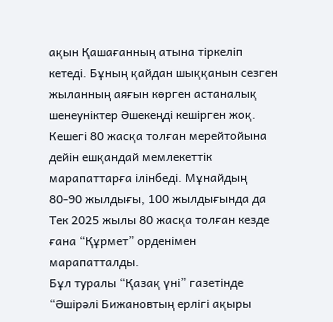ақын Қашағанның атына тіркеліп кетеді. Бұның қайдан шыққанын сезген жыланның аяғын көрген астаналық шенеуніктер Әшекеңді кешірген жоқ. Кешегі 80 жасқа толған мерейтойына дейін ешқандай мемлекеттік марапаттарға ілінбеді. Мұнайдың 80-90 жылдығы, 100 жылдығында да Тек 2025 жылы 80 жасқа толған кезде ғана “Құрмет” орденімен марапатталды.
Бұл туралы “Қазақ үні” газетінде “Әшірәлі Бижановтың ерлігі ақыры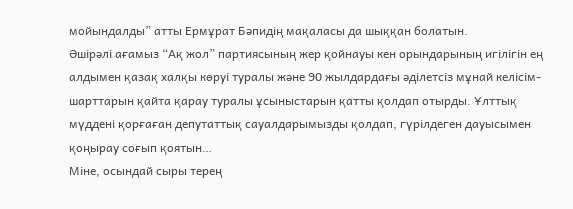мойындалды” атты Ермұрат Бәпидің мақаласы да шыққан болатын.
Әшірәлі ағамыз “Ақ жол” партиясының жер қойнауы кен орындарының игілігін ең алдымен қазақ халқы көруі туралы және 90 жылдардағы әділетсіз мұнай келісім-шарттарын қайта қарау туралы ұсыныстарын қатты қолдап отырды. Ұлттық мүддені қорғаған депутаттық сауалдарымызды қолдап, гүрілдеген дауысымен қоңырау соғып қоятын…
Міне, осындай сыры терең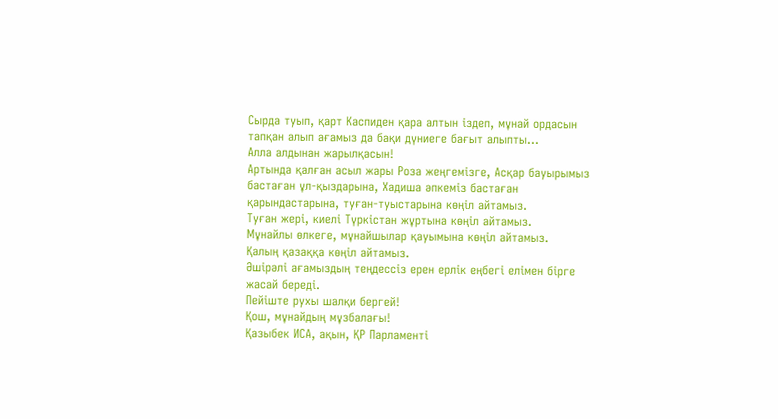Сырда туып, қарт Каспиден қара алтын іздеп, мұнай ордасын тапқан алып ағамыз да бақи дүниеге бағыт алыпты…
Алла алдынан жарылқасын!
Артында қалған асыл жары Роза жеңгемізге, Асқар бауырымыз бастаған ұл-қыздарына, Хадиша әпкеміз бастаған қарындастарына, туған-туыстарына көңіл айтамыз.
Туған жері, киелі Түркістан жұртына көңіл айтамыз.
Мұнайлы өлкеге, мұнайшылар қауымына көңіл айтамыз.
Қалың қазаққа көңіл айтамыз.
Әшірәлі ағамыздың теңдессіз ерен ерлік еңбегі елімен бірге жасай береді.
Пейіште рухы шалқи бергей!
Қош, мұнайдың мұзбалағы!
Қазыбек ИСА, ақын, ҚР Парламенті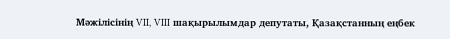Мәжілісінің VII, VIII шақырылымдар депутаты, Қазақстанның еңбек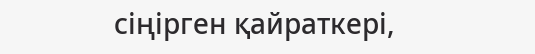сіңірген қайраткері,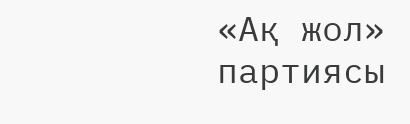«Ақ жол» партиясы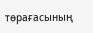төрағасының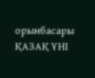орынбасары
ҚАЗАҚ ҮНІ